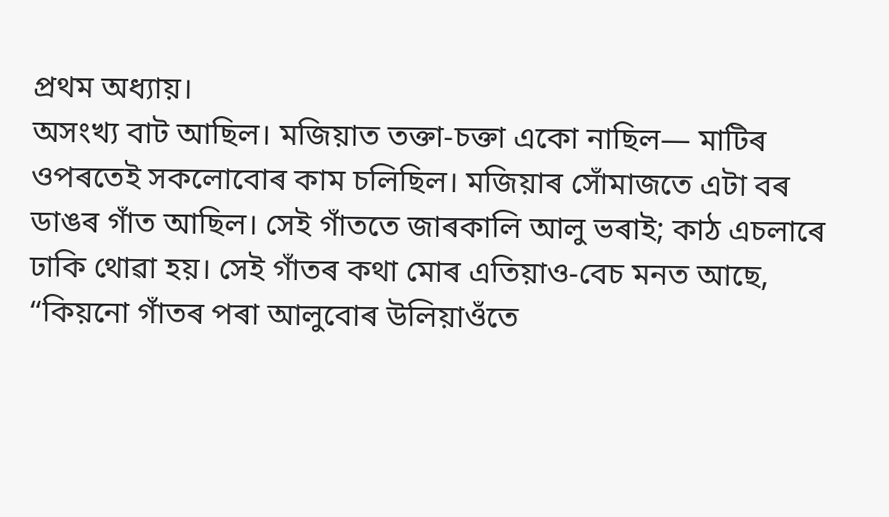প্ৰথম অধ্যায়।
অসংখ্য বাট আছিল। মজিয়াত তক্তা-চক্তা একো নাছিল— মাটিৰ ওপৰতেই সকলোবোৰ কাম চলিছিল। মজিয়াৰ সোঁমাজতে এটা বৰ ডাঙৰ গাঁত আছিল। সেই গাঁততে জাৰকালি আলু ভৰাই; কাঠ এচলাৰে ঢাকি থোৱা হয়। সেই গাঁতৰ কথা মোৰ এতিয়াও-বেচ মনত আছে, “কিয়নো গাঁতৰ পৰা আলুবোৰ উলিয়াওঁতে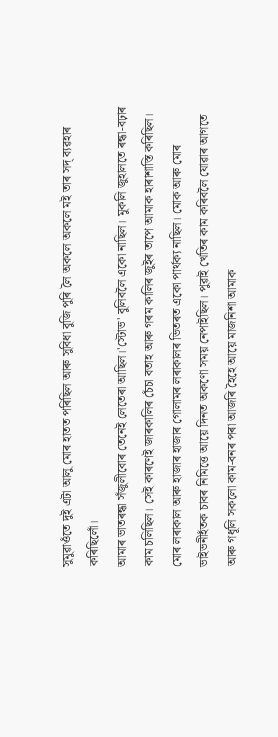সুমুৱাওঁতে দুই এটা আলু মোৰ হাতত পৰিছিল আৰু সুবিধা বুজি পুৰি লৈ অকলে অকলে মই তাৰ সদ্ ব্যৱহাৰ কৰিছিলোঁ।
আমাৰ ভাতৰন্ধা সঁজুলীবোৰ তেনেই লেতেৰা আছিল।'স্টোভ' বুলিবলৈ একো নাছিল। মুকলি জুহালতে ৰন্ধা-বঢ়াৰ কাম চলিছিল। সেই কাৰণেই জাৰকালিৰ চেঁচা বতাহ আৰু গৰম কালিৰ জুইৰ তাপে আমাক হাৰাশাস্তি কৰিছিল।
মোৰ লৰাকাল আৰু হাজাৰ হাজাৰ গোলামৰ লৰাকালৰ ভিতৰত একো পাৰ্থক্য নাছিল। মোক আৰু মোৰ ভাইভনীহঁতক চাবৰ নিমিত্তে আয়ে দিনত অকণো সময় নেপাইছিল। পুৱাই খেতিৰ কাম কৰিবলৈ যোৱাৰ আগতে আৰু গধূলি সকলো কাম-বনৰ পৰা আজৰি হৈহে আয়ে মাজনিশা আমাক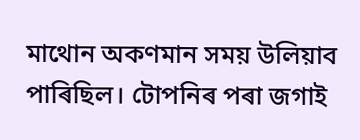মাথোন অকণমান সময় উলিয়াব পাৰিছিল। টোপনিৰ পৰা জগাই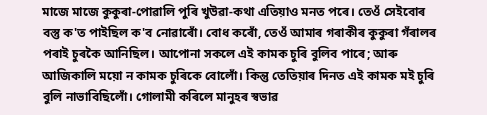মাজে মাজে কুকুৰা-পোৱালি পুৰি খুউৱা-কথা এতিয়াও মনত পৰে। তেওঁ সেইবোৰ বস্তু ক'ত পাইছিল ক'ব নোৱাৰোঁ। বোধ কৰোঁ, তেওঁ আমাৰ গৰাকীৰ কুকুৰা গঁৰালৰ পৰাই চুৰকৈ আনিছিল। আপোনা সকলে এই কামক চুৰি বুলিব পাৰে; আৰু আজিকালি ময়ো ন কামক চুৰিকে বোলোঁ। কিন্তু তেতিয়াৰ দিনত এই কামক মই চুৰি বুলি নাভাবিছিলোঁ। গোলামী কৰিলে মানুহৰ স্বভাৱ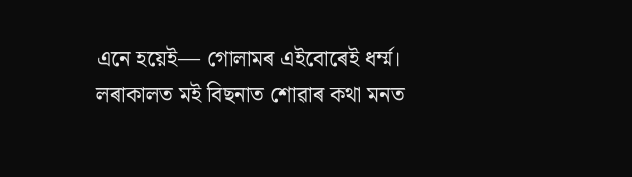এনে হয়েই— গোলামৰ এইবোৰেই ধৰ্ম্ম।
লৰাকালত মই বিছনাত শোৱাৰ কথা মনত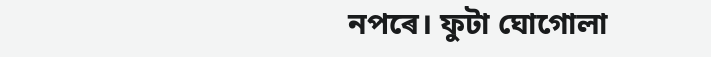নপৰে। ফুটা ঘোগোলা